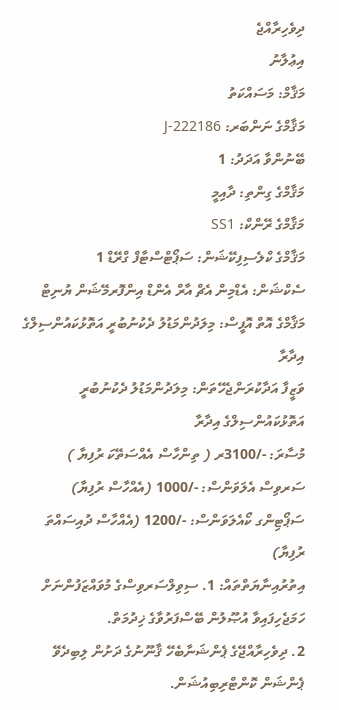ދިވެހިރާއްޖެ
އިޢުލާނު
މަޤާމް: މަސައްކަތު
މަޤާމްގެ ނަންބަރ: J-222186
ބޭނުންވާ އަދަދު: 1
މަޤާމްގެ ގިންތި: ދާއިމީ
މަޤާމްގެ ރޭންކް: SS1
މަޤާމްގެ ކްލެސިފިކޭޝަން: ސަޕޯޓްސްޓާފް ގްރޭޑް 1
ސެކްޝަން: އެޑްމިން އެޗް އާރް އެންޑް އިންފޮރމޭޝަން ޔުނިޓް
މަޤާމްގެ އޮތް އޮފީސް: މިލަދުންމަޑުލު ދެކުނުބުރީ އަތޮޅުކައުންސިލްގެ އިދާރާ
ވަޒީފާ އަދާކުރަންޖެހޭތަން: މިލަދުންމަޑުލު ދެކުނުބުރީ އަތޮޅުކައުންސިލްގެ އިދާރާ
މުސާރަ: -/3100ރ ( ތިންހާސް އެއްސަތޭކަ ރުފިޔާ )
ސަރވިސް އެލަވަންސް: -/1000 (އެއްހާސް ރުފިޔާ)
ސަޕޯޓިންގ ކޯއެލަވަންސް: -/1200 (އެއްހާސް ދުއިސައްތަ ރުފިޔާ)
އިތުރުއިނާޔަތްތައް: 1. ސިވިލްސަރވިސްގެ މުވައްޒަފުންނަށް ހަމަޖެހިފައިވާ އުޞޫލުން ބޭސްފަރުވާގެ ޚިދުމަތް.
2. ދިވެހިރާއްޖޭގެ ޕެންޝަނާބެހޭ ޤާނޫނުގެ ދަށުން ލިބިދެވޭ ޕެންޝަން ކޮންޓްރިބިއުޝަން.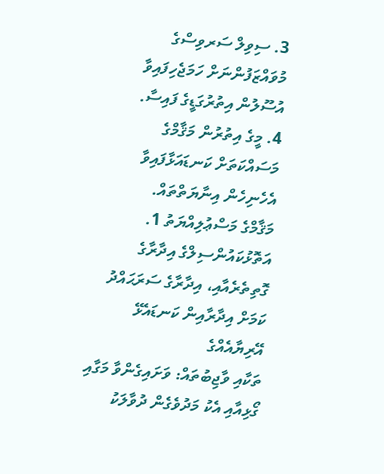3. ސިވިލް ސަރވިސްގެ މުވައްޒަފުންނަށް ހަމަޖެހިފައިވާ އުސޫލުން އިތުރުގަޑީގެ ފައިސާ.
4. މީގެ އިތުރުން މަޤާމްގެ މަސައްކަތަށް ކަނޑައަޅާފައިވާ އެހެނިހެން އިނާޔަތްތައް.
މަޤާމްގެ މަސްޢުލިއްޔަތު 1. އަތޮޅުކައުންސިލްގެ އިދާރާގެ ގޮތިތެރެއާއި، އިދާރާގެ ސަރަޙައްދު ކަމަށް އިދާރާއިން ކަނޑައެޅޭ އޭރިޔާއެއްގެ
ތަކާއި ވާޖިބުތައް: ވަށައިގެންވާ މަގާއި ގޯޅިއާއި އެކު މަދުވެގެން ދުވާލަކު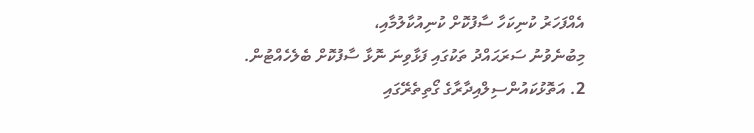އެއްފަހަރު ކުނިކަހާ ސާފުކޮށް ކުނިއުކާލުމާއި،
މިބުނެވުނު ސަރަޙައްދު ތަކުގައި ފަޅާވިނަ ނޮޅާ ސާފުކޮށް ބެލެހެއްޓުން.
2. އަތޮޅުކައުންސިލްއިދާރާގެ ގޯތިތެރޭގައި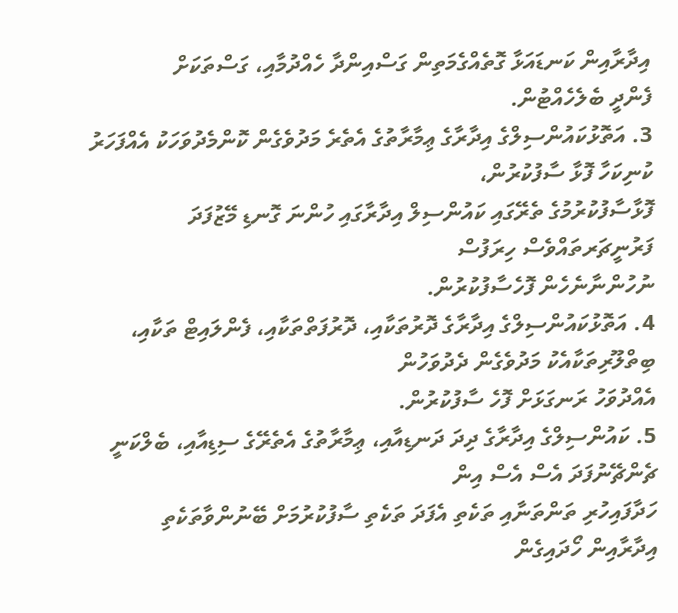އިދާރާއިން ކަނޑައަޅާ ގޮތެއްގެމަތިން ގަސްއިންދާ ހެއްދުމާއި، ގަސްތަކަށް
ފެންދީ ބެލެހެއްޓުން.
3. އަތޮޅުކައުންސިލްގެ އިދާރާގެ ޢިމާރާތުގެ އެތެރެ މަދުވެގެން ކޮންމެދުވަހަކު އެއްފަހަރު ކުނިކަހާ ފޮޅާ ސާފުކުރުން،
ފޮޅާސާފުކުރުމުގެ ތެރޭގައި ކައުންސިލް އިދާރާގައި ހުންނަ ގޮނޑި މޭޒުފަދަ ފަރުނީޗަރތައްވެސް ހިރަފުސް
ނުހުންނާނެހެން ފޮހެސާފުކުރުން.
4. އަތޮޅުކައުންސިލްގެ އިދާރާގެ ދޮރުތަކާއި، ދޮރުފަތްތަކާއި، ފެންލައިޓް ތަކާއި، ބިތްލޫރިތަކާއެކު މަދުވެގެން ދެދުވަހުން
އެއްދުވަހު ރަނގަޅަށް ފޮހެ ސާފުކުރުން.
5. ކައުންސިލްގެ އިދާރާގެ ދިދަ ދަނޑިއާއި، ޢިމާރާތުގެ އެތެރޭގެ ސިޑިއާއި، ބެލްކަނީ ޗެންޗޭނުފަދަ އެސް އެސް އިން
ހަދާފައިހުރި ތަންތަނާއި ތަކެތި އެފަދަ ތަކެތި ސާފުކުރުމަށް ބޭނުންވާތަކެތި އިދާރާއިން ހޯދައިގެން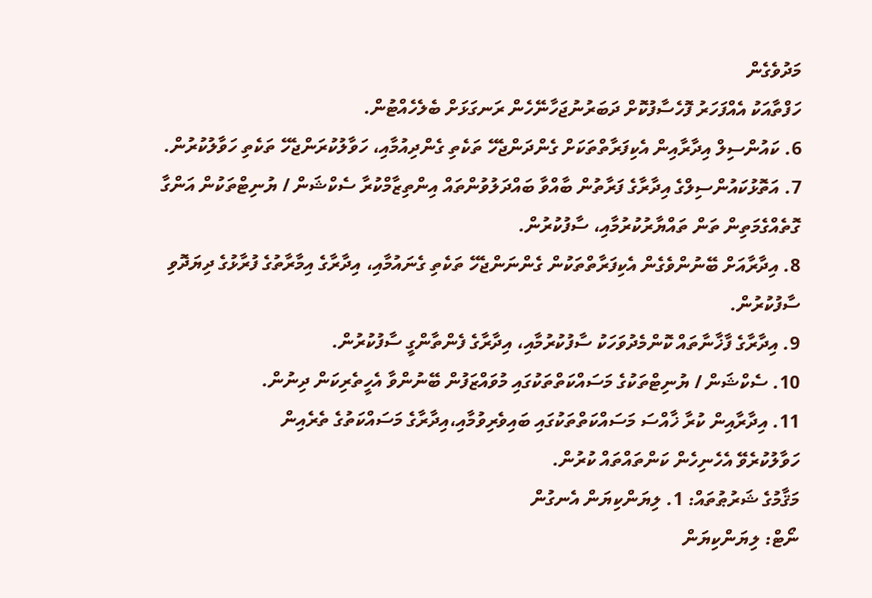މަދުވެގެން
ހަފްތާއަކު އެއްފަހަރު ފޮހެސާފުކޮށް ދަބަރުނުޖަހާނޭހެން ރަނގަޅަށް ބެލެހެއްޓުން.
6. ކައުންސިލް އިދާރާއިން އެކިފަރާތްތަކަށް ގެންދަންޖެހޭ ތަކެތި ގެންދިއުމާއި، ހަވާލުކުރަންޖެހޭ ތަކެތި ހަވާލުކުރުން.
7. އަތޮޅުކައުންސިލްގެ އިދާރާގެ ފަރާތުން ބާއްވާ ބައްދަލުވުންތައް އިންތިޒާމްކުރާ ސެކްޝަން / ޔުނިޓްތަކުން އަންގާ
ގޮތެއްގެމަތިން ތަން ތައްޔާރުކުރުމާއި، ސާފުކުރުން.
8. އިދާރާއަށް ބޭނުންވެގެން އެކިފަރާތްތަކުން ގެންނަންޖެހޭ ތަކެތި ގެނައުމާއި، އިދާރާގެ އިމާރާތުގެ ފުރާޅުގެ ދިޔަދޮވި
ސާފުކުރުން.
9. އިދާރާގެ ފާޚާނާތައް ކޮންމެދުވަހަކު ސާފުކުރުމާއި، އިދާރާގެ ފެންތާންގީ ސާފުކުރުން.
10. ސެކްޝަން / ޔުނިޓްތަކުގެ މަސައްކަތްތަކުގައި މުވައްޒަފުން ބޭނުންވާ އެހީތެރިކަން ދިނުން.
11. އިދާރާއިން ކުރާ ޚާއްސަ މަސައްކަތްތަކުގައި ބައިވެރިވުމާއި،އިދާރާގެ މަސައްކަތުގެ ތެރެއިން
ހަވާލުކުރެވޭ އެހެނިހެން ކަންތައްތައް ކުރުން.
މަޤާމުގެ ޝަރުޠުތައް: 1. ލިޔަންކިޔަން އެނގުން
ނޯޓް: ލިޔަންކިޔަން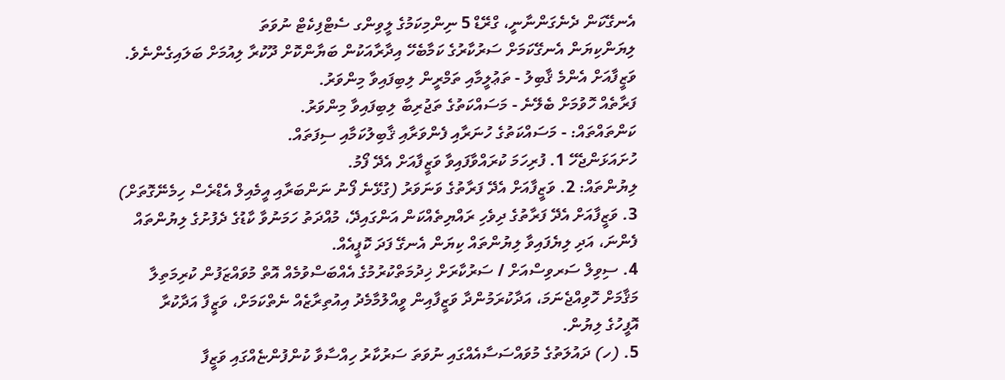އެނގޭކަން ދެނެގަންނާނީ، ގްރޭޑް 5 ނިންމިކަމުގެ ލީވިންގ ސެޓްފިކެޓް ނުވަތަ
ލިޔަންކިޔަން އެނގޭކަމަށް ސަރުކާރުގެ ކަމާބެހޭ އިދާރާއަކުން ބަޔާންކޮށް ދޫކުރާ ލިއުމަށް ބަލައިގެންނެވެ.
ވަޒީފާއަށް އެންމެ ޤާބިލު - ތަޢުލީމާއި ތަމްރީން ލިބިފައިވާ މިންވަރު.
ފަރާތެއް ހޮވުމަށް ބެލޭނެ - މަސައްކަތުގެ ތަޖުރިބާ ލިބިފައިވާ މިންވަރު.
ކަންތައްތައް: - މަސައްކަތުގެ ހުނަރާއި ފެންވަރާއި ޤާބިލުކަމާއި ސިފަތައް.
ހުށައަޅަންޖެހޭ 1. ފުރިހަމަ ކުރައްވާފައިވާ ވަޒީފާއަށް އެދޭ ފޯމު.
ލިޔުންތައް: 2. ވަޒީފާއަށް އެދޭ ފަރާތުގެ ވަނަވަރު (ގުޅޭނެ ފޯނު ނަންބަރާއި އީމެއިލް އެޑްރެސް ހިމެނޭގޮތަށް)
3. ވަޒީފާއަށް އެދޭ ފަރާތުގެ ދިވެހި ރައްޔިތެއްކަން އަންގައިދޭ، މުއްދަތު ހަމަނުވާ ކާޑުގެ ދެފުށުގެ ލިޔުންތައް
ފެންނަ، އަދި ލިޔެފައިވާ ލިޔުންތައް ކިޔަން އެނގޭ ފަދަ ކޮޕީއެއް.
4. ސިވިލް ސަރވިސްއަށް / ސަރުކާރަށް ޚިދުމަތްކުރުމުގެ އެއްބަސްވުމެއް އޮތް މުވައްޒަފުން ކުރިމަތިލާ
މަޤާމަށް ހޮވިއްޖެނަމަ، އަދާކުރަމުންދާ ވަޒީފާއިން ވީއްލުމާމެދު އިއުތިރާޒެއް ނެތްކަމަށް، ވަޒީފާ އަދާކުރާ
އޮފީހުގެ ލިޔުން.
5. (ހ) ދައުލަތުގެ މުވައްސަސާއެއްގައި ނުވަތަ ސަރުކާރު ހިއްސާވާ ކުންފުންޏެއްގައި ވަޒީފާ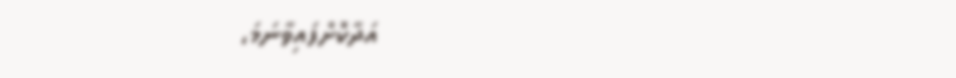އަދާކޮށްފައިވާނަމަ،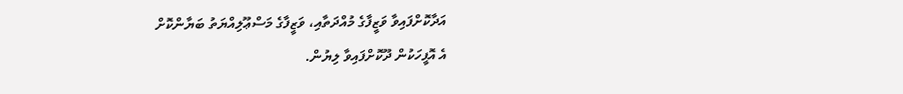އަދާކޮށްފައިވާ ވަޒީފާގެ މުއްދަތާއި، ވަޒީފާގެ މަސްޢޫލިއްޔަތު ބަޔާންކޮށް
އެ އޮފީހަކުން ދޫކޮށްފައިވާ ލިޔުން.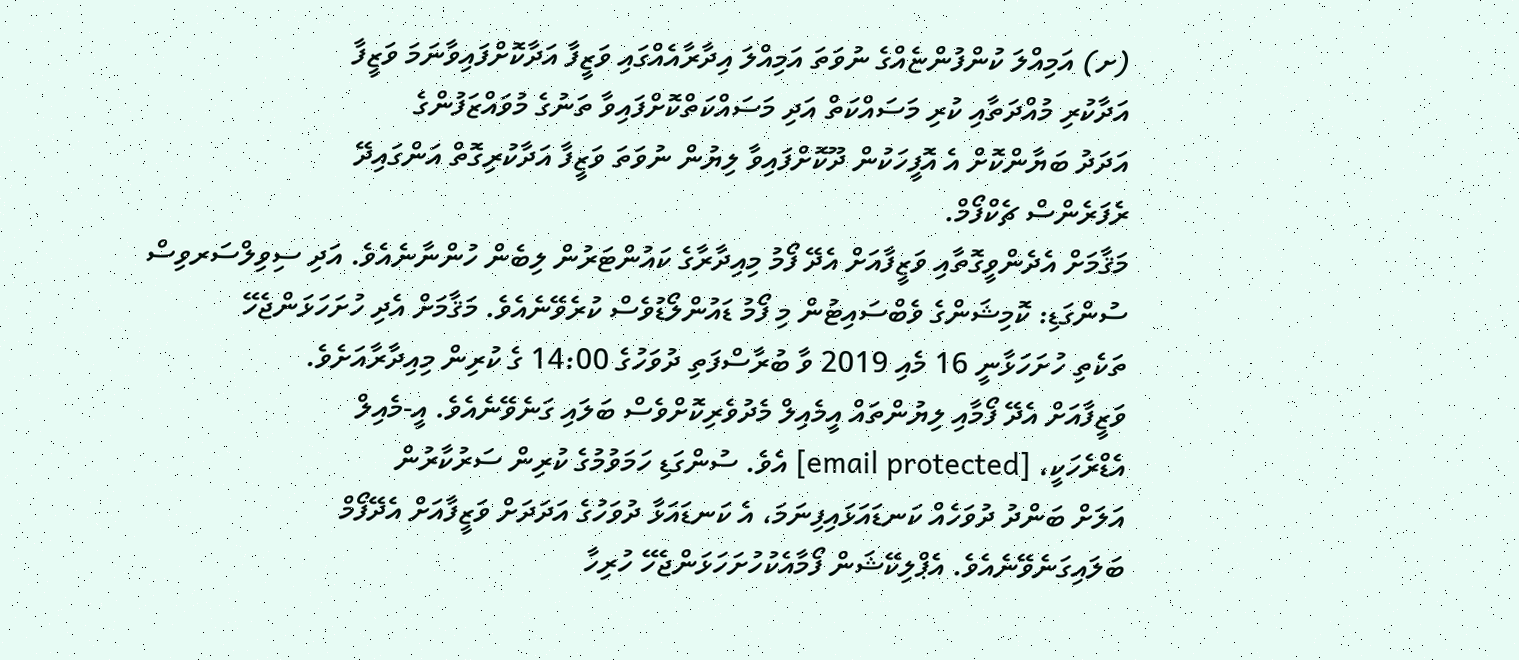(ށ) އަމިއްލަ ކުންފުންޏެއްގެ ނުވަތަ އަމިއްލަ އިދާރާއެއްގައި ވަޒީފާ އަދާކޮށްފައިވާނަމަ ވަޒީފާ
އަދާކުރި މުއްދަތާއި ކުރި މަސައްކަތް އަދި މަސައްކަތްކޮށްފައިވާ ތަނުގެ މުވައްޒަފުންގެ
އަދަދު ބަޔާންކޮށް އެ އޮފީހަކުން ދޫކޮށްފައިވާ ލިޔުން ނުވަތަ ވަޒީފާ އަދާކުރިގޮތް އަންގައިދޭ
ރެފަރެންސް ޗެކްފޯމް.
މަޤާމަށް އެދެންވީގޮތާއި ވަޒީފާއަށް އެދޭ ފޯމު މިއިދާރާގެ ކައުންޓަރުން ލިބެން ހުންނާނެއެވެ. އަދި ސިވިލްސަރވިސް
ސުންގަޑި: ކޮމިޝަންގެ ވެބްސައިޓުން މި ފޯމު ޑައުންލޯޑުވެސް ކުރެވޭނެއެވެ. މަޤާމަށް އެދި ހުށަހަޅަންޖެހޭ
ތަކެތި ހުށަހަޅާނީ 16 މެއި 2019 ވާ ބުރާސްފަތި ދުވަހުގެ 14:00 ގެ ކުރިން މިއިދާރާއަށެވެ.
ވަޒީފާއަށް އެދޭ ފޯމާއި ލިޔުންތައް އީމެއިލް މެދުވެރިކޮށްވެސް ބަލައި ގަނެވޭނެއެވެ. އީ-މެއިލް
އެޑްރެހަކީ، [email protected] އެވެ. ސުންގަޑި ހަމަވުމުގެ ކުރިން ސަރުކާރުން
އަލަށް ބަންދު ދުވަހެއް ކަނޑައަޅައިފިނަމަ، އެ ކަނޑައަޅާ ދުވަހުގެ އަދަދަށް ވަޒީފާއަށް އެދޭފޯމް
ބަލައިގަނެވޭނެއެވެ. އެޕްލިކޭޝަން ފޯމާއެކުހުށަހަޅަންޖެހޭ ހުރިހާ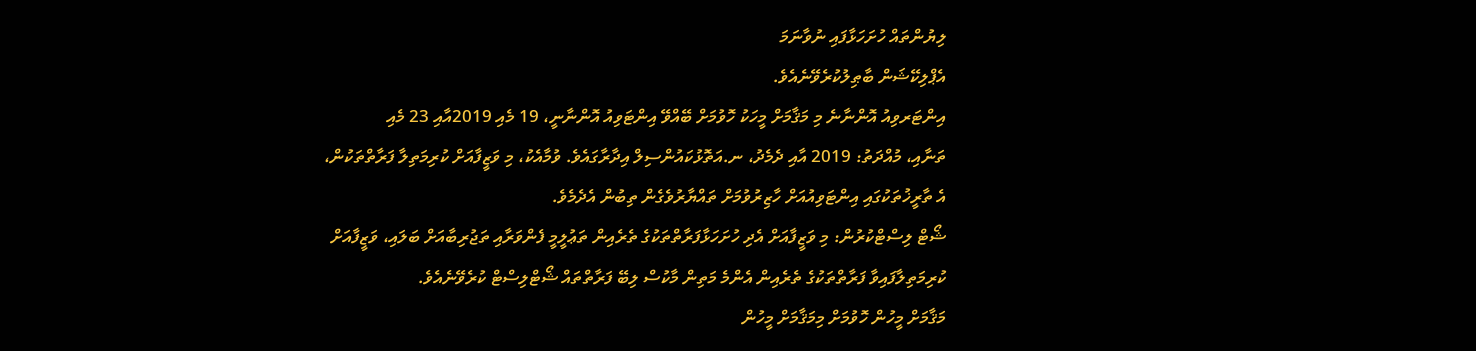ލިޔުންތައް ހުށަހަޅާފައި ނުވާނަމަ
އެޕްލިކޭޝަން ބާޠިލުކުރެވޭނެއެވެ.
އިންޓަރވިއު އޮންނާނެ މި މަޤާމަށް މީހަކު ހޮވުމަށް ބޭއްވޭ އިންޓަވިއު އޮންނާނީ، 19 މެއި 2019އާއި 23 މެއި
ތަނާއި، މުއްދަތު: 2019 އާއި ދެމެދު، ނ.އަތޮޅުކައުންސިލް އިދާރާގައެވެ. ވުމާއެކު، މި ވަޒީފާއަށް ކުރިމަތިލާ ފަރާތްތަކުން،
އެ ތާރީޚުތަކުގައި އިންޓަވިއުއަށް ހާޒިރުވުމަށް ތައްޔާރުވެގެން ތިބުން އެދެމެވެ.
ޝޯޓް ލިސްޓްކުރުން: މި ވަޒީފާއަށް އެދި ހުށަހަޅާފަރާތްތަކުގެ ތެރެއިން ތަޢުލީމީ ފެންވަރާއި ތަޖުރިބާއަށް ބަލައި، ވަޒީފާއަށް
ކުރިމަތިލާފައިވާ ފަރާތްތަކުގެ ތެރެއިން އެންމެ މަތިން މާކުސް ލިބޭ ފަރާތްތައް ޝޯޓްލިސްޓް ކުރެވޭނެއެވެ.
މަޤާމަށް މީހުން ހޮވުމަށް މިމަޤާމަށް މީހުން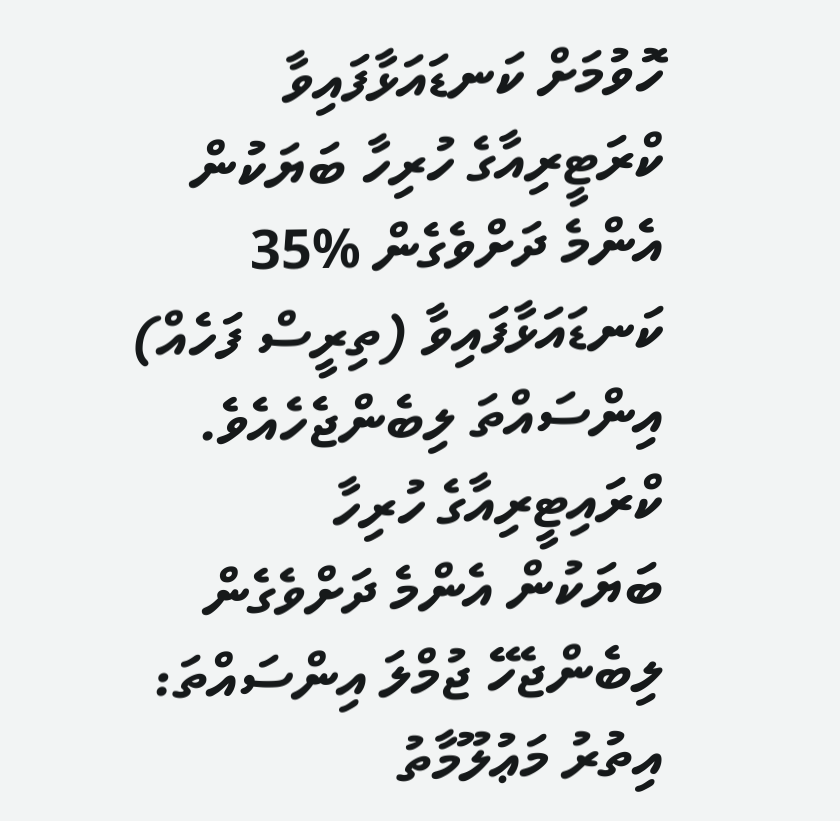ހޮވުމަށް ކަނޑައަޅާފައިވާ ކްރަޓީރިއާގެ ހުރިހާ ބަޔަކުން އެންމެ ދަށްވެގެން %35
ކަނޑައަޅާފައިވާ (ތިރީސް ފަހެއް) އިންސައްތަ ލިބެންޖެހެއެވެ.
ކްރައިޓީރިއާގެ ހުރިހާ
ބަޔަކުން އެންމެ ދަށްވެގެން
ލިބެންޖެހޭ ޖުމްލަ އިންސައްތަ:
އިތުރު މަޢުލޫމާތު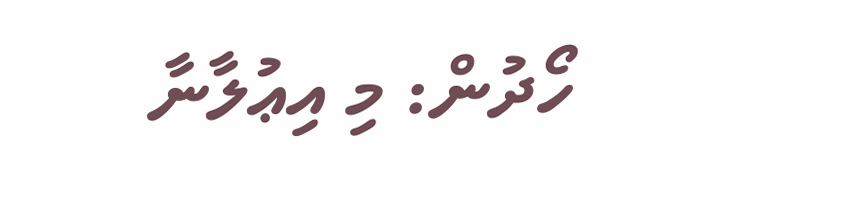ހޯދުން: މި އިޢުލާނާ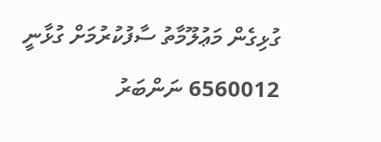ގުޅިގެން މަޢުލޫމާތު ސާފުކުރުމަށް ގުޅާނީ 6560012 ނަންބަރު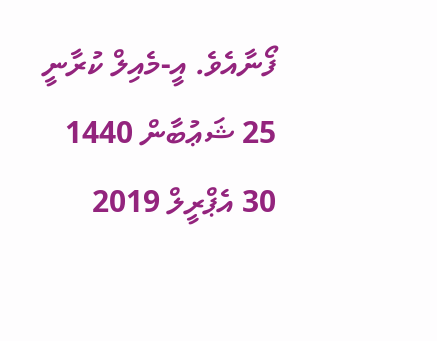ފޯނާއެވެ. އީ-މެއިލް ކުރާނީ
25 ޝަޢުބާން 1440
30 އެޕްރީލް 2019